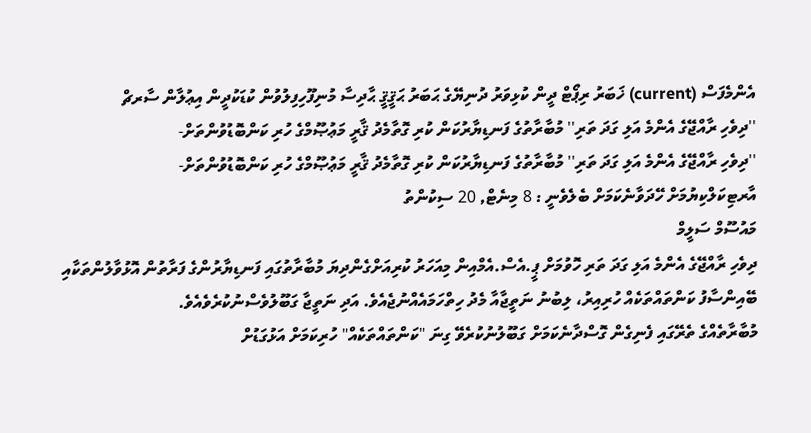އެންމެފަސް (current) ޚަބަރު ރިޕޯޓް ދީން ކުޅިވަރު ދުނިޔޭގެ ޙަބަރު ޙަޤީޤީ ޙާދިސާ މުނިފޫހިފިލުވުން ކުޑަކުދީން އިޢުލާން ސާރޗް
''ދިވެހި ރާއްޖޭގެ އެންމެ އަލި ގަދަ ތަރި'' މުބާރާތުގެ ފަނޑިޔާރުކަން ކުރި ގޮތާމެދު ޤާރީ މަޢުޞޫމްގެ ހުރި ކަންބޮޑުވުންތަށް-
''ދިވެހި ރާއްޖޭގެ އެންމެ އަލި ގަދަ ތަރި'' މުބާރާތުގެ ފަނޑިޔާރުކަން ކުރި ގޮތާމެދު ޤާރީ މަޢުޞޫމްގެ ހުރި ކަންބޮޑުވުންތަށް-
އާރޓިކަލްކިޔުމަށް ހޭދަވާނެކަމަށް ބެލެވެނީ : 8 މިނެޓް, 20 ސިކުންތު
މައުސޫމް ސަލީމް
ދިވެހި ރާއްޖޭގެ އެންމެ އަލި ގަދަ ތަރި ހޮވުމަށް ޕީ.އެސް.އެމްއިން މިއަހަރު ކުރިއަށްގެންދިޔަ މުބާރާތުގައި ފަނޑިޔާރުންގެ ފަރާތުން އޮޅުވާލުންތަކާއި ބޭއިންސާފު ކަންތައްތަކެއް ހުރިއިރު، ލިބުނު ނަތީޖާއާ މެދު ހިތްހަމައެއްނުޖެއެވެ. އަދި ނަތީޖާ ގަބޫލުވެސްނުކުރެވެއެވެ.
މުބާރާތެއްގެ ތެރޭގައި ފެނިގެން ގޮސްދާނެކަމަށް ގަބޫލުނުކުރެވޭ ގިނަ "ކަންތައްތަކެއް" ހުރިކަމަށް އަޅުގަޑުށް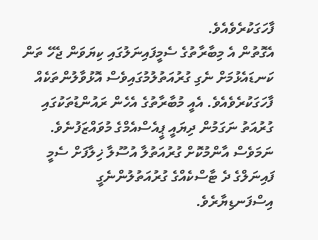ފާހަގަކުރެވެއެވެ.
އެގޮތުން އެ މިބާރާތުގެ ސެމީފައިނަލުގައި ކިޔަވަން ޖެހޭ ތަން ކަނޑައެޅުމަށް ނެގި ގުރުއަތުލުމުގައިވެސް އޮޅުވާލުންތަކެއް ފާހަގަކުރެވެއެވެ. އެއީ މުބާރާތުގެ އެހެން ރައުންޑުތަކުގައި ގުރުއަތު ނަގަމުން ދިޔައީ ޕީއެސްއެމްގެ މުވައްޒަފުނެވެ. ނަމަވެސް އާންމުކޮށް ގުރުއަތުލާ އުސޫލާ ޚިލާފަށް ސެމީ ފައިނަލްގެ ދެ ޓާސްކެއްގެ ގުރުއަތުލުންނެގީ އިސްފަނޑިޔާރެވެ.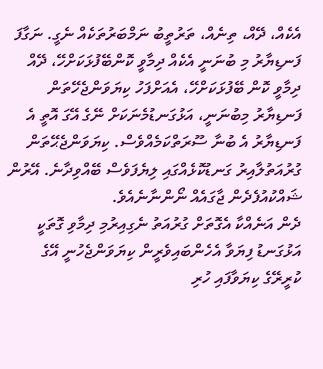އެކެއް، ދޭއް، ތިނެއް، ތަރުތީބު ނަމްބަރުތަކެއް ނެގީ. ނަގާފަ ފަނޑިޔާރު މި ބުނަނީ އެކެއް ދިމާވީ ކޮންބޭފުޅަކަށްހޭ، ދޭއް ދިމާވީ ކޮން ބޭފުޅަކަށްހޭ، އެއަށްފަހު ކިޔަވަންޖެހޭތަން ފަނޑިޔާރު މިބުނަނީ، އަޅުގަނޑުމެނަކަށް ނޭގެ އޭގަ އޮތީ އެ ފަނޑިޔާރު އެ ބުނާ ސޫރަތްކަމެއްވެސް. ކިޔަވަންޖެޙޭތަން ގުރުއަތުލާއިރު ގަނޑުކޮޅެއްގައި ލިޔެފަވެސް ބޭއްވިދާނެ. އޭރުން ޝައްކުއުފެދެން ޖާގައެއް ނޯންނާނެއެވެ.
ދެން އަނެއްކާ އެގޮތަށް ގުރުއަތު ނެގިއިރުމި ދިމާވި ގޮތަކީ އަޅުގަނޑު ފިޔަވާ އެހެންބައިވެރީން ކިޔަވަންޖެހުނީ އޭގެ ކުރީރޭގެ ކިޔަވާފައި ހުރި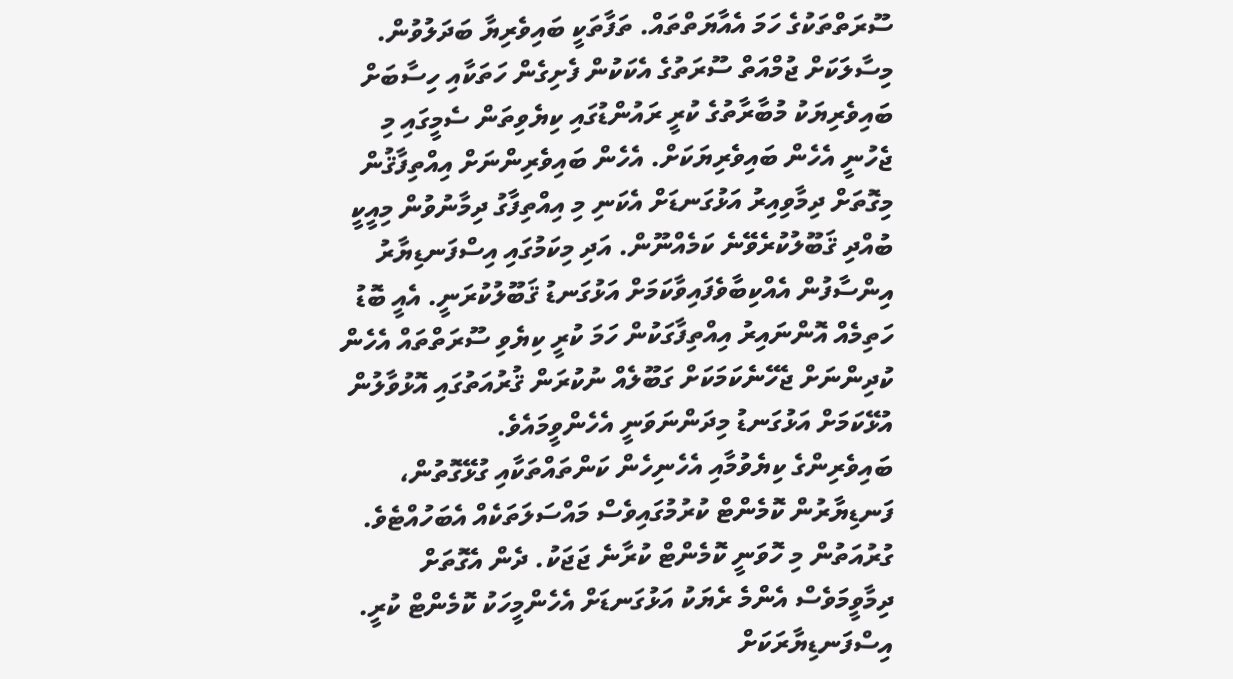ސޫރަތްތަކުގެ ހަމަ އެއާޔަތްތައް. ތަފާތަކީ ބައިވެރިޔާ ބަދަލުވުން. މިސާލަކަށް ޖުމްއަތް ސޫރަތުގެ އެކަކުން ފެށިގެން ހަތަކާއި ހިސާބަށް ބައިވެރިޔަކު މުބާރާތުގެ ކުރީ ރައުންޑުގައި ކިޔެވިތަން ސެމީގައި މި ޖެހުނީ އެހެން ބައިވެރިޔަކަށް. އެހެން ބައިވެރިންނަށް އިއްތިފާޤުން މިގޮތަށް ދިމާވިއިރު އަޅުގަނޑަށް އެކަނި މި އިއްތިފާގު ދިމާނުވުން މިއީކީ ބުއްދި ޤަބޫލުކުރެވޭނެ ކަމެއްނޫން. އަދި މިކަމުގައި އިސްފަނޑިޔާރު އިންސާފުން އެއްކިބާވެފައިވާކަމަށް އަޅުގަނޑު ޤަބޫލުކުރަނީ. އެއީ ބޮޑު ހަތިމެއް އޮންނައިރު އިއްތިފާގަކުން ހަމަ ކުރީ ކިޔެވި ސޫރަތްތައް އެހެން ކުދިންނަށް ޖެހޭނެކަމަކަށް ގަބޫލެއް ނުކުރަން ޤުރުއަތުގައި އޮޅުވާލުން އުޅޭކަމަށް އަޅުގަނޑު މިދަންނަވަނީ އެހެންވީމައެވެ.
ބައިވެރިންގެ ކިޔެވުމާއި އެހެނިހެން ކަންތައްތަކާއި ގުޅޭގޮތުން، ފަނޑިޔާރުން ކޮމެންޓް ކުރުމުގައިވެސް މައްސަލަތަކެއް އެބަހުއްޓެވެ. ގުރުއަތުން މި ހޮވަނީ ކޮމެންޓް ކުރާނެ ޖަޖަކު. ދެން އެގޮތަށް ދިމާވީމަވެސް އެންމެ ރެޔަކު އަޅުގަނޑަށް އެހެންމީހަކު ކޮމެންޓް ކުރީ. އިސްފަނޑިޔާރަކަށް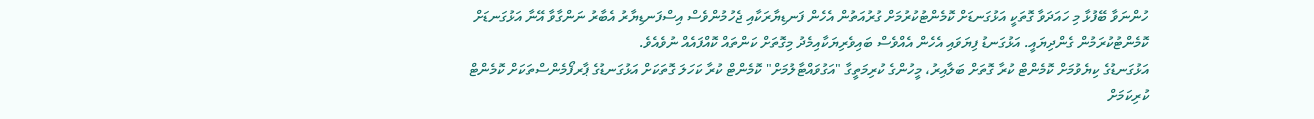ހުންނަވާ ބޭފުޅާ މި ހައަދަވާ ގޮތަކީ އަޅުގަނޑަށް ކޮމެންޓުކުރުމަށް ގުރުއަތުން އެހެން ފަނޑިޔާރަކާއި ޖެހުމުންވެސް އިސްފަނޑިޔާރު އެބާރު ނަންގާވާ އޭނާ އަޅުގަނޑަށް ކޮމެންޓުކުރަމުން ގެންދިޔައީ. އަޅުގަނޑު ފިޔަވައި އެހެން އެއްވެސް ބައިވެރިޔަކާއިމެދު މިގޮތަށް ކަންތައް ކޮއްފައެއް ނުވެއެވެ.
އަޅުގަނޑުގެ ކިޔެވުމަށް ކޮމެންޓް ކުރާ ގޮތަށް ބަލާއިރު، މީހުންގެ ކުރިމަތީގާ "އަގުވައްޓާލުމަށް" ކޮމެންޓް ކުރާ ކަހަލަ ގޮތަކަށް އަޅުގަނޑުގެ ޕާރފޯމެންސްތަކަށް ކޮމެންޓް ކުރިކަމަށް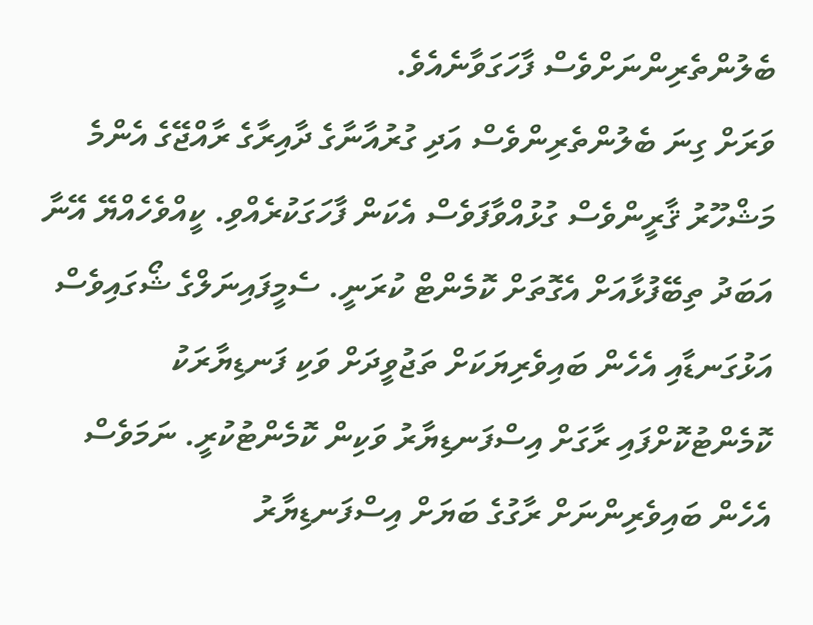ބެލުންތެރިންނަށްވެސް ފާހަގަވާނެއެވެ.
ވަރަށް ގިނަ ބެލުންތެރިންވެސް އަދި ގުރުއާނާގެ ދާއިރާގެ ރާއްޖޭގެ އެންމެ މަޝްހޫރު ޤާރީންވެސް ގުޅުއްވާފަވެސް އެކަން ފާހަގަކުރެއްވި. ކީއްވެހެއްޔޭ އޭނާ އަބަދު ތިބޭފުޅާއަށް އެގޮތަށް ކޮމެންޓް ކުރަނީ. ސެމީފައިނަލްގެ ޝޯގައިވެސް އަޅުގަނޑާއި އެހެން ބައިވެރިޔަކަށް ތަޖުވީދަށް ވަކި ފަނޑިޔާރަކު ކޮމެންޓުކޮށްފައި ރާގަށް އިސްފަނޑިޔާރު ވަކިން ކޮމެންޓުކުރީ. ނަމަވެސް އެހެން ބައިވެރިންނަށް ރާގުގެ ބަޔަށް އިސްފަނޑިޔާރު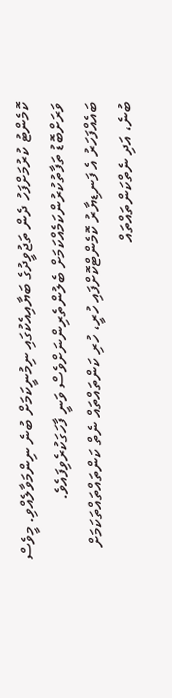ކޮމެންޓު ކުރުމަށްފަހު ދެން ތަޖުވީދުގެ ބަޔާއިއެކުގައި ނިމުނީކަމަށް ބުނެ ނިންމަވާލެއްވި. މީވެސް ވަރަށްބޮޑު ތަފާތުކުރުންކަމެއްކަމަށް ބެލުންތެރިންނަށްވެސް ވަނީ ފާހަގަކުރެވިފައެވެ.
ބައެއްފަހަރު އެ ފަނޑިޔާރު ކޮމެންޓްކޮށްފައި ހުރީ، ހުރި ކަންތައްތައް ނެތް ކަންތައްތައްތަކަމަށް ބުނެ، އަދި ނެތްކަންތައްތައް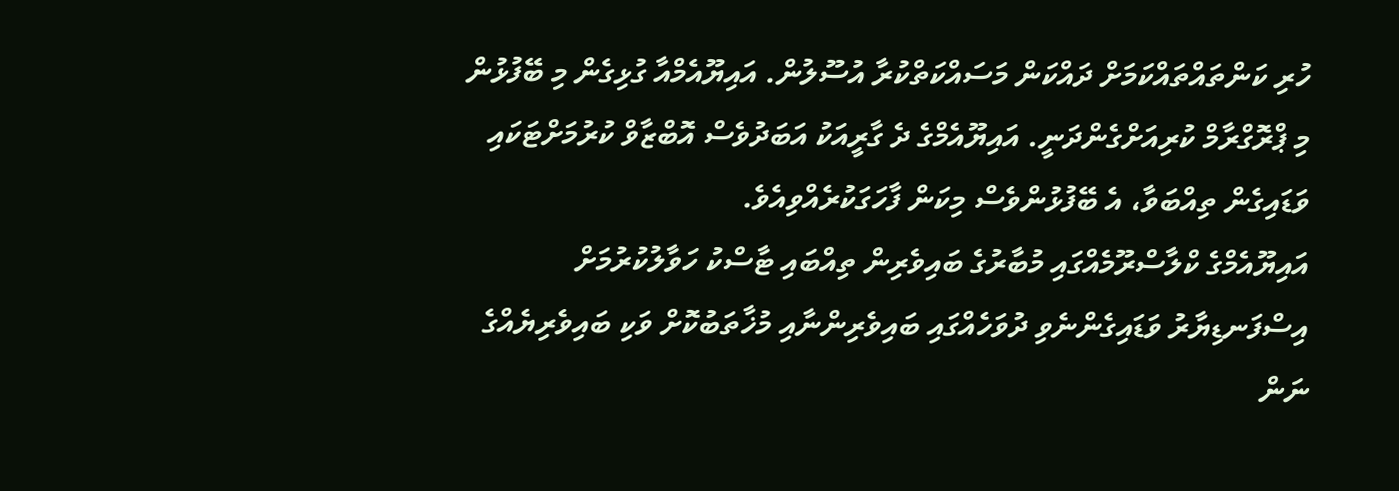ހުރި ކަންތައްތައްކަމަށް ދައްކަން މަސައްކަތްކުރާ އުސޫލުން. އައިޔޫއެމްއާ ގުޅިގެން މި ބޭފުޅުން މި ޕްރޮގްރާމް ކުރިއަށްގެންދަނީ. އައިޔޫއެމްގެ ދެ ގާރީއަކު އަބަދުވެސް އޮބްޒާވް ކުރުމަށްޓަކައި ވަޑައިގެން ތިއްބަވާ، އެ ބޭފުޅުންވެސް މިކަން ފާހަގަކުރެއްވިއެވެ.
އައިޔޫއެމްގެ ކްލާސްރޫމެއްގައި މުބާރުގެ ބައިވެރިން ތިއްބައި ޓާސްކު ހަވާލުކުރުމަށް އިސްފަނޑިޔާރު ވަޑައިގެންނެވި ދުވަހެއްގައި ބައިވެރިންނާއި މުޚާތަބުކޮށް ވަކި ބައިވެރިޔެއްގެ ނަން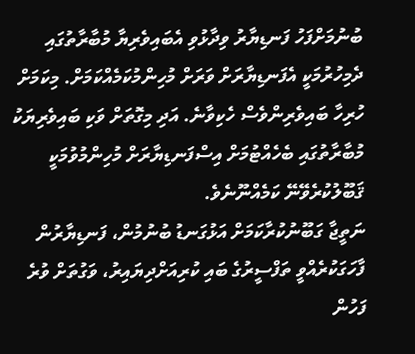ބުނުމަށްފަހު ފަނޑިޔާރު ވިދާޅުވި އެބައިވެރިޔާ މުބާރާތުގައި ދެމިހުރުމަކީ އެފަނޑިޔާރަށް ވަރަށް މުހިންމުކަމެއްކަމަށް. މިކަމަށް ހުރިހާ ބައިވެރިންވެސް ހެކިވާނެ. އަދި މިގޮތަށް ވަކި ބައިވެރިޔަކު މުބާރާތުގައި ބެހެއްޓުމަށް އިސްފަނޑިޔާރަށް މުހިންމުވުމަކީ ޤަބޫލުކުރެވޭނޭ ކަމެއްނޫނެވެ.
ނަތީޖާ ގަބޫނުކުރާކަމަށް އަޅުގަނޑު ބުނުމުން، ފަނޑިޔާރުން ފާހަގަކުރެއްވީ ތަފްސީރުގެ ބައި ކުރިއަށްދިޔައިރު، ވަގުތަށް ވުރެ ފަހުން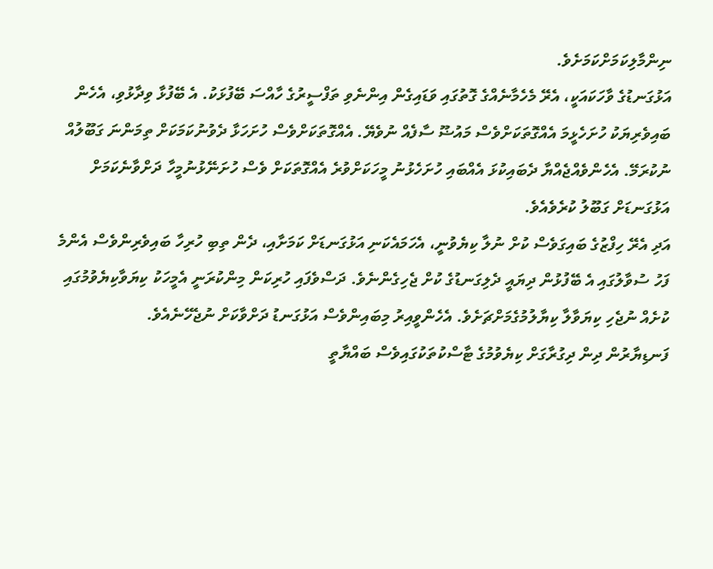ނިންމާލިކަމަށްކަމަށެވެ.
އަޅުގަނޑުގެ ވާހަކައަކީ، އެރޭ މެހެމާނެއްގެ ގޮތުގައި ވަޑައިގެން އިންނެވި ތަފްސީރުގެ ހާއްސަ ބޭފުޅަކު. އެ ބޭފުޅާ ވިދާޅުވި، އެހެން ބައިވެރިޔަކު ހުށަހެޅީމަ އެއްގޮތަކަށްވެސް މައުޟޫ ސާފެއް ނުވެޔޭ. އެއްގޮތަކަށްވެސް ހުށަހަޅާ ދެވުނުކަމަކަށް ތިމަންނަ ގަބޫލުއް ނުކުރަމޭ. އެހެންވެއްޖެއްޔާ ދެބައިކުޅަ އެއްބައި ހުށަހެޅުނު މީހަކަށްވުރެ އެއްގޮތަކަށް ވެސް ހުށަނޭޅުނުމީހާ ދަށްވާނެކަމަށް އަޅުގަނޑަށް ގަބޫލު ކުރެވެއެވެ.
އަދި އެރޭ ހިފްޒުގެ ބައިގަވެސް ކުށް ނުލާ ކިޔެވުނީ، އެހަމައެކަނި އަޅުގަނޑަށް ކަމަށާއި، ދެން ތިބި ހުރިހާ ބައިވެރިންވެސް އެންމެ ފަހު ސުވާލުގައި އެ ބޭފުޅުން ދިޔައީ ދެލިގަނޑުގެ ކުށް ޖެހިގެންނެވެ. ދަސްވެފައި ހުރިކަން މިންކުރަނީ އެމީހަކު ކިޔަވާކިޔެވުމުގައި ކުށެއް ނުޖެހި ކިޔަވާލާ ކިޔާލުމުގެމަށްޗަށެވެ. އެހެންވީއިރު މިބައިންވެސް އަޅުގަނޑު ދަށްވާކަށް ނުޖެހޭނެއެވެ.
ފަނޑިޔާރުން ދިން ދިގުރާގަށް ކިޔެވުމުގެ ޓާސްކުތަކުގައިވެސް ބައްޔާތީ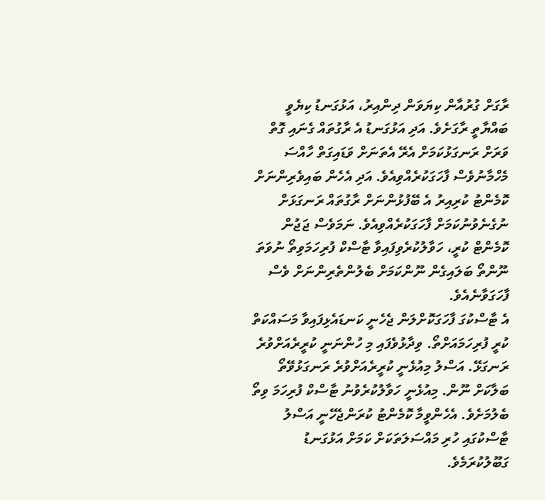ރާގަށް ގުރުއާން ކިޔަވަން ދިންއިރު، އަޅުގަނޑު ކިޔެވީ ބައްޔާތީ ރާގަށެވެ. އަދި އަޅުގަނޑު އެ ރާގުތައް ގެނައި ގޮތް ވަރަށް ރަނގަޅުކަމަށް އެރޭ އެތަނަށް ވަޑައިގަތް ހާއްސަ މެހްމާނުވެސް ފާހަގަކުރެއްވިއެވެ. އަދި އެހެން ބައިވެރިންނަށް ކޮމެންޓު ކުރިއިރު އެ ބޭފުޅުންނަށް ރާގުތައް ރަނގަޅަށް ނުގެނެވުނުކަމަށް ފާހަގަކުރެއްވިއެވެ. ނަމަވެސް ޖަޖުން ކޮމެންޓް ކުރީ، ހަވާލުކުރެވިފައިވާ ޓާސްކް ފުރިހަމަވިތޯ ނުވަތަ ނޫންތޯ ބަލައިގެން ނޫންކަމަށް ބެލުންތެރިންނަށް ވެސް ފާހަގަވާނެއެވެ.
އެ ޓާސްކުގަ ފާހަގަކޮށްލަން ޖެހެނީ ކަނޑައެޅިފައިވާ މަސައްކަތް ކުރީ ފުރިހަމައަށްތޯ. ވިދާޅުވެފައި މި ހުންނަނީ ކުރީރެއަށްވުރެ ރަނގަޅޭ. އަސްލު މިއުޅެނީ ކުރީރެއަށްވުރެ ރަނގަޅުވޭތޯ ބަލާކަށް ނޫން. މިއުޅެނީ ހަވާލުކުރެވުނު ޓާސްކް ފުރިހަމަ ވިތޯ ބެލުމަށެވެ. އެހެންވީމާ ކޮމެންޓު ކުރަންޖެހޭނީ އަސްލު ޓާސްކުގައި ހުރި މައްސަލަތަކަށް ކަމަށް އަޅުގަނޑު ގަބޫލުކުރަމެވެ.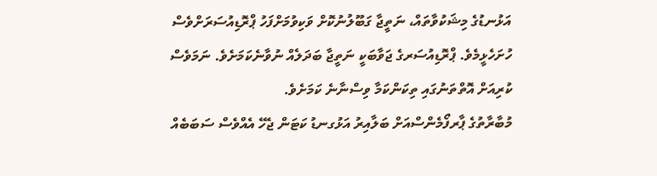އަޅުނޑުގެ މިޝަކުވާތައް، ނަތީޖާ ގަބޫލުނުކޮށް ވަކިވުމަށްފަހު ޕްރޮޑިއުސަރަށްވެސް ހުށަހެޅީމެވެ. ޕްރޮޑިއުސަރގެ ޖަވާބަކީ ނަތީޖާ ބަދަލެއް ނުވާނެކަމަށެވެ. ނަމަވެސް ކުރިއަށް އޮތްތަނުގައި ތިކަންކަމާ ވިސްނާނެ ކަމަށެވެ.
މުބާރާތުގެ ޕާރފޯމެންސްއަށް ބަލާއިރު އަޅުގނޑު ކަޓަން ޖެހޭ އެއްވެސް ސަބަބެއް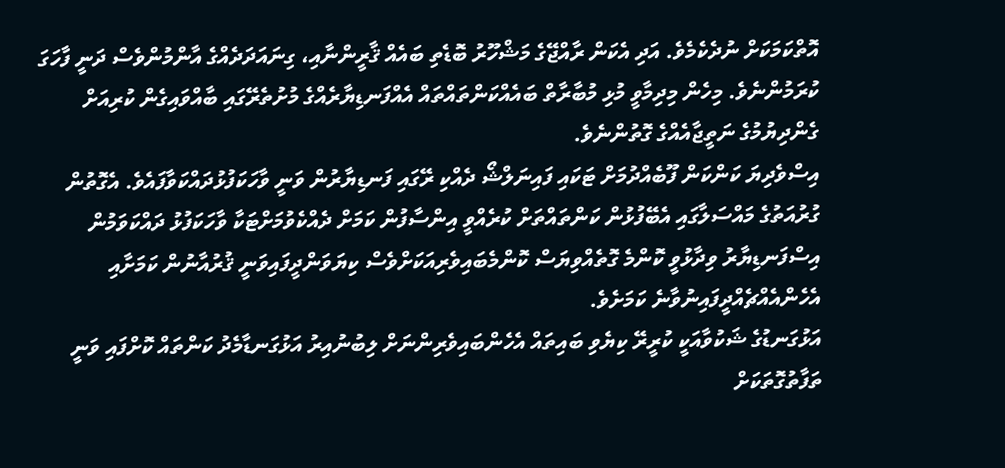އޮތްކަމަކަށް ނުދެކެމެވެ. އަދި އެކަން ރާއްޖޭގެ މަޝްހޫރު ބޮޑެތި ބައެއް ޤާރީންނާއި، ގިނައަދަދެއްގެ އާންމުންވެސް ދަނީ ފާހަގަ ކުރަމުންނެވެ. މިހެން މިދިމާވީ މުޅި މުބާރާތް ބައެއްކަންތައްތައް އެއްފަނޑިޔާރެއްގެ މުށުތެރޭގައި ބާއްވައިގެން ކުރިއަށް ގެންދިޔުމުގެ ނަތީޖާއެއްގެ ގޮތުންނެވެ.
އިސްވެދިޔަ ކަންކަން ފޫބެއްދުމަށް ޓަކައި ފައިނަލްޝޯ ދެއްކި ރޭގައި ފަނޑިޔާރުން ވަނީ ވާހަކަފުޅުދައްކަވާފައެވެ. އެގޮތުން ގުރުއަތުގެ މައްސަލާގައި އެބޭފުޅުން ކަންތައްތަށް ކުރެއްވީ އިންސާފުން ކަމަށް ދެއްކެވުމަށްޓަކާ ވާހަކަފުޅު ދައްކަވަމުން އިސްފަނޑިޔާރު ވިދާޅުވީ ކޮންމެ ގޮތެއްވިޔަސް ކޮންމެބައިވެރިއަކަށްވެސް ކިޔަވަންދީފައިވަނީ ޤުރުއާނުން ކަމަށާއި އެހެންއެއްޗެއްދީފައިނުވާނެ ކަމަށެވެ.
އަޅުގަނޑުގެ ޝަކުވާއަކީ ކުރީރޭ ކިޔެވި ބައިތައް އެހެންބައިވެރިންނަށް ލިބުނުއިރު އަޅުގަނޑާމެދު ކަންތައް ކޮށްފައި ވަނީ ތަފާތުގޮތަކަށް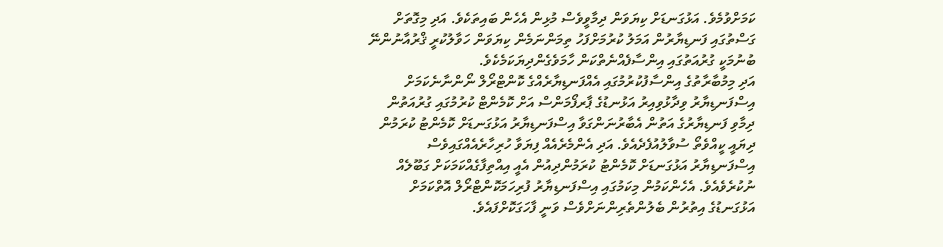ކަމަށްވުމެވެ. އަޅުގަނޑަށް ކިޔަވަން ދިމާވީވެސް މުޅިން އެހެން ބައިތަކެވެ. އަދި މިގޮތަށް ގަސްތުގައި ފަނޑިޔާރުން އަމަލު ކުރުމަށްފަހު ތިމަންނަމެން ކިޔަވަން ހަވާލުކުރީ ޤްރުއާނުންނޭ ބުނުމަކީ ގުރުއަތުގައި އިންސާފެއްނެތްކަން ހާމަވެގެންދިޔަކަމެކެވެ.
އަދި މިމުބާރާތުގެ އިންސާފުކުރުމުގައި އެއްފަނޑިޔާރެއްގެ ކޮންޓްރޯލް ނޯންނާނެކަމަށް އިސްފަނޑިޔާރު ވިދާޅުވިއިރު އަޅުނޑުގެ ޕާރފޯމަންސް އަށް ކޮމެންޓް ކުރުމުގައި ގުރުއަތުން ދިމާވި ފަނޑިޔާރުގެ އަތުން އެބާރުނަންގަވާ އިސްފަނޑިޔާރު އަޅުގަނޑަށް ކޮމެންޓު ކުރަމުން ދިޔައީ ކީއްވެތޯ ސުވާލުއުފެދެއެވެ. އަދި އެންމެރެއެއް ފިޔަވާ ހުރިހާރެއެއްގައިވެސް އިސްފަނޑިޔާރު އަޅުގަނޑަށް ކޮމެންޓު ކުރަމުންދިއުން އެއީ އިއްތިފާގެއްކަމަކަށް ގަބޫލެއް ނުކުރެވެއެވެ. އެހެންކަމުން މިކަމުގައި އިސްފަނޑިޔާރު ފުރިހަމަކޮންޓްރޯލް އޮތްކަމަށް އަޅުގަނޑުގެ އިތުރުން ބެލުންތެރިންނަށްވެސް ވަނީ ފާހަގަކޮށްފައެވެ.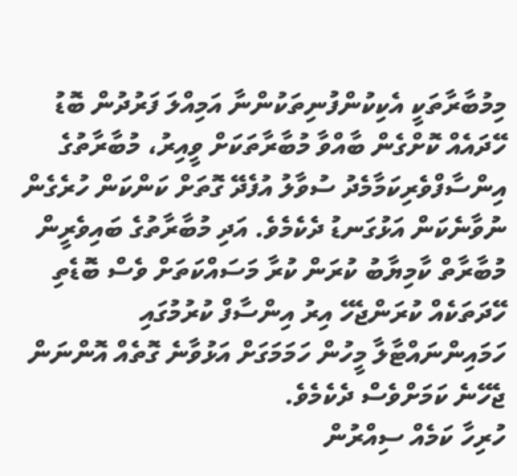މިމުބާރާތަކީ އެކިކުންފުނިތަކުންނާ އަމިއްލަ ފަރުދުން ބޮޑު ހޭދައެއް ކޮށްގެން ބާއްވާ މުބާރާތަކަށް ވީއިރު، މުބާރާތުގެ އިންސާފްވެރިކަމާމެދު ސުވާލު އުފެދޭ ގޮތަށް ކަންކަން ހުރެގެން ނުވާނެކަން އަޅުގަނޑު ދެކެމެވެ. އަދި މުބާރާތުގެ ބައިވެރީން މުބާރާތް ކާމިޔާބު ކުރަން ކުރާ މަސައްކަތަށް ވެސް ބޮޑެތި ހޭދަތަކެއް ކުރަންޖެހޭ އިރު އިންސާފް ކުރުމުގައި ހަމައިންނައްޓާލާ މީހުން ހަމަމަގަށް އަޅުވާނެ ގޮތެއް އޮންނަން ޖެހޭނެ ކަމަށްވެސް ދެކެމެވެ.
ހުރިހާ ކަމެއް ސިއްރުން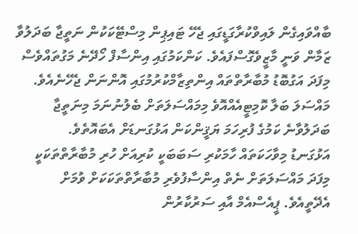ބާއްވައިގެން ލައިވްކުރާގަޑީގައި ޖެހޭ ޓައިޕިން މިސްޓޭކަކުން ނަތީޖާ ބަދަލުވާ ޒަމާން ވަނީ މާޒީވެގޮސްފައެވެ. ކަންކަމުގައި އިންސާފް ހޯދޭނެ މަގުތައްވެސް މިފަދަ އަގުބޮޑު މުބާރާތްތައް އިންތިޒާމްކުރުމުގައި އޮންނަން ޖެހޭނެއެވެ.
މައްސަލަ ބަލާ ކޮމިޓީއެއްއޮވެ މިމައްސަލަތަށް ބެލުނުނަމަ މިނަތީޖާ ބަދަލުވާނެ ކަމުގެ ފުރިހަމަ ޔަޤީންކަން އަޅުގަނޑަށް އެބައޮތެވެ.
އަޅުގަނޑު މިވާހަކަތައް ހާމަކުރި ސަބަބަކީ ކުރިއަށް ހުރި މުބާރާތްތަކަކީ މިފަދަ މައްސަލަތަށް ނެތް އިންސާފުވެރި މުބާރާތްތަކަކަށް ވުމަށް އެދޭތީއެވެ. ޕީއެސްއެމް އާއި ސަރުކާރުން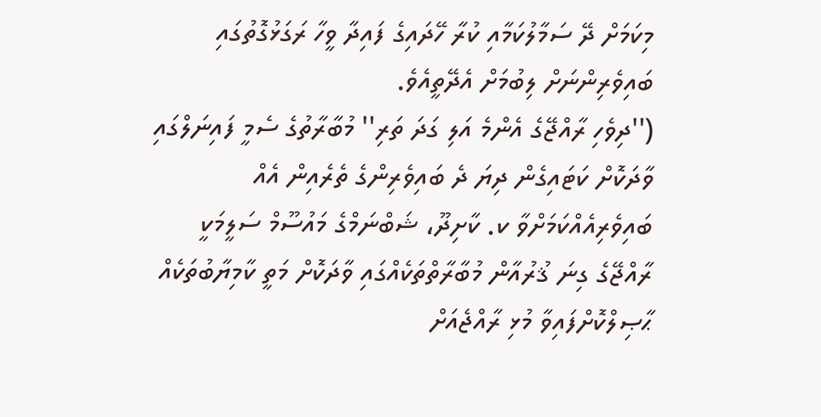މިކަމަށް ދޭ ސަމާލުކަމާއި ކުރާ ހޭދައިގެ ފައިދާ ވީހާ ރަގަޅުގޮތުގައި ބައިވެރިންނަށް ލިބުމަށް އެދޭތީއެވެ.
(''ދިވެހި ރާއްޖޭގެ އެންމެ އަލި ގަދަ ތަރި'' މުބާރާތުގެ ސެމީ ފައިނަލްގައި ވާދަކޮށް ކަޓައިގެން ދިޔަ ދެ ބައިވެރިންގެ ތެރެއިން އެއް ބައިވެރިއެއްކަމަށްވާ ކ. ކާށިދޫ، ޝަބްނަމްގެ މައުސޫމް ސަލީމަކީ ރާއްޖޭގެ ގިނަ ޤުރުއާން މުބާރާތްތަކެއްގައި ވާދަކޮށް މަތީ ކާމިޔާބުތަކެއް ޙާޞިލްކޮށްފައިވާ މުޅި ރާއްޖެއަށް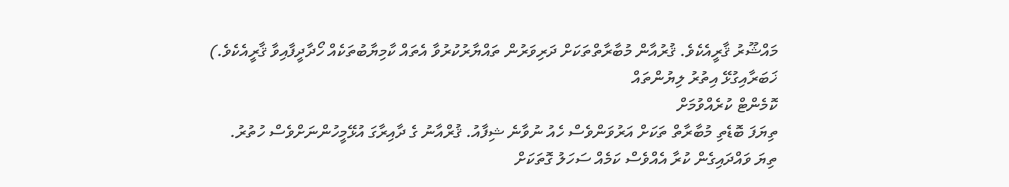މައްޝޫރު ޤާރީއެކެވެ. ޤުރުއާން މުބާރާތްތަކަށް ދަރިވަރުން ތައްޔާރުކުރުވާ އެތައް ކާމިޔާބުތަކެއް ހޯދާދީފާއިވާ ޤާރީއެކެވެ.)
ޚަބަރާއިގުޅޭ އިތުރު ލިޔުންތައް
ކޮމެންޓް ކުރެއްވުމަށް
ތިޔަފަ ބޮޑެތި މުބާރާތް ތަކަށް އަރުވަންވެސް ހެއު ނުވާނެ ޝިފާއު. ޤުރްއާނު ގެ ދާއިރާގަ އުޅޭމީހުންނަށްވެސް ހުތުރު.
ތިޔަ ވައްދައިގެން ކުރާ އެއްވެސް ކަމެއް ސަހަލު ގޮތަކަށް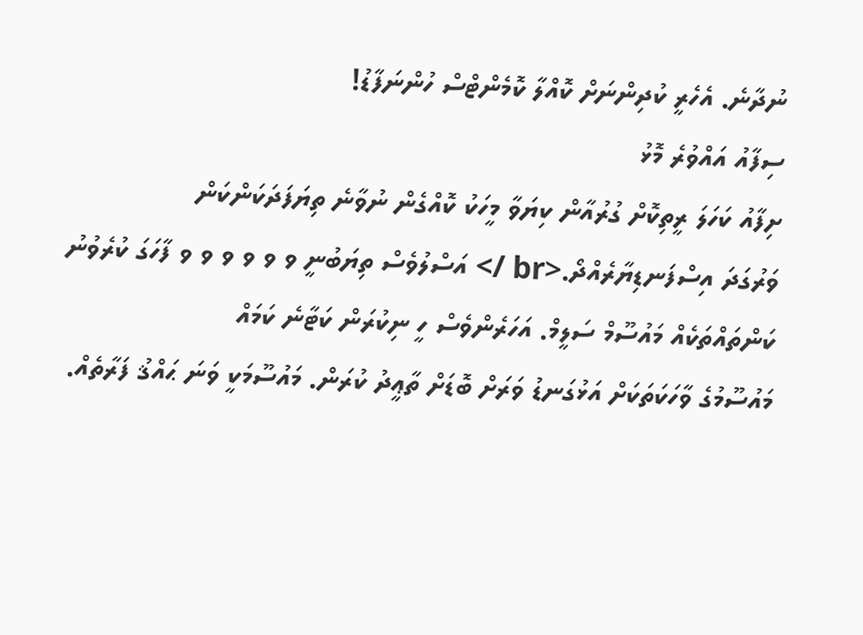ނުދާނެ. އެހެރީ ކުދިންނަށް ކޮއްލާ ކޮމެންޓްސް ހުންނަފާޑު!
ސިފާއު އައްވުރެ މޮޅު
ށިފާއު ކަހަލަ ރީތިކޮށް ގުރުއާން ކިޔަވާ މީހަކު ކޮއްގެން ނުވާނެ ތިޔަފަދަކަންކަން
ވަރުގަދަ އިސްފަނޑިޔާރެއްދޯ.<br /> އަސްލުވެސް ތިޔަބުނީ ވ ވ ވ ވ ވ ވ ފާހަގަ ކުރެވުނު ކަންތައްތަކެއް މައުސޫމް ސަލީމް. އަހަރެންވެސް ހީ ނިކުރަން ކަޓާނެ ކަމައް
މައުސޫމުގެ ވާހަކަތަކަށް އަޅުގަނޑު ވަރަށް ބޮޑަށް ތާޢީދު ކުރަން. މައުސޫމަކީ ވަނަ ޙައްޤު ފަރާތެއް.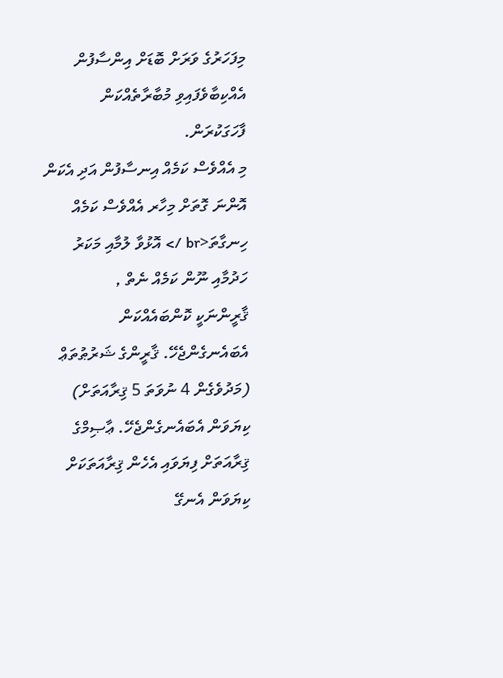މިފަހަރުގެ ވަރަށް ބޮޑަށް އިންސާފުން އެއްކިބާވެފައިވި މުބާރާތެއްކަން ފާހަގަކުރަން.
މި އެއްވެސް ކަމެއް އިނސާފުން އަދި އެކަން އޮންނަ ގޮތަށް މިހާރ އެއްވެސް ކަމެއް ހިނގާތަ<br /> އޮޅުވާ ލުމާއި މަކަރު ހަދުމާއި ނޫން ކަމެއް ނެތް ,
ޤާރީންނަކީ ކޮންބައެއްކަން އެބައެނގެންޖެހޭ. ޤާރީންގެ ޝަރުޠުތަޢް (މަދުވެގެން 4 ނުވަތަ 5 ޤިރާއަތަށް) ކިޔަވަން އެބައެނގެންޖެހޭ. ޢާޞިމްގެ ޤިރާއަތަށް ފިޔަވައި އެހެން ޤިރާއަތަކަށް ކިޔަވަން އެނގޭ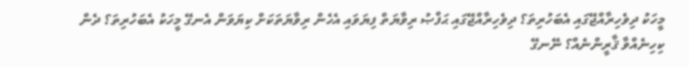މީހަކު ދިވެހިރާއްޖޭގައި އެބަހުރިތަ؟ ދިވެހިރާއްޖޭގައި ޙަފްޞު ރިވާޔަތް ފިޔަވައި އެހެން ރިވާޔަތަކަށް ކިޔަވަން އެނގޭ މީހަކު އެބަހުރިތަ؟ ދެން ކިހިނެއްވާ ޤާރީންނެއް؟ ނޭނގޭ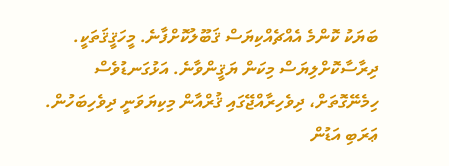ބަޔަކު ކޮންމެ އެއްޗެއްކިޔަސް ޤަބޫލުކޮށްފާނެ. މީހަޤީޤަތަކީ. ދިރާސާކޮށްލިޔަސް މިކަން ޔަޤީންވާނެ. އަޅުގަނޑުވެސް ހިމެނޭގޮތަށް، ދިވެހިރާއްޖޭގައި ޤުރްއާން މިކިޔަވަނީ ދިވެހިބަހުން. ޢަރަބި އަޑުން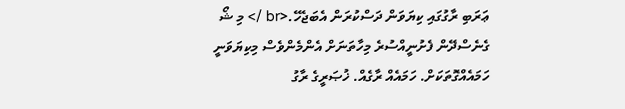ޢަރަބި ރާގުގައި ކިޔަވަން ދަސްކުރަން އެބަޖެހޭ.<br /> މި ޝޯ ގެނެސްދޭން ފެށުނީއްސުރެ މިހާތަނަށް އެންމެންވެސް މިކިޔަވަނީ ހަމައެއްގޮތަކަށް. ހަމައެއް ރާގެއް. ޚުޞަރީގެ ރާގު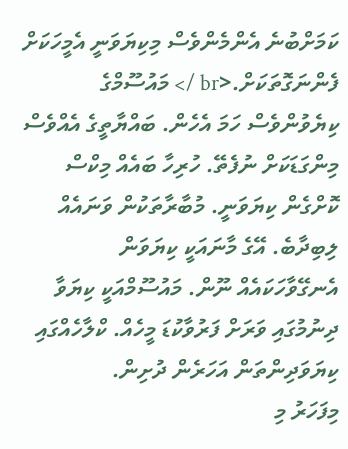ކަމަށްބުނެ އެންމެންވެސް މިކިޔަވަނީ އެމީހަކަށް ފެންނަގޮތަކަށް.<br /> މައުސޫމްގެ ކިޔެވުންވެސް ހަމަ އެހެން. ބައްޔާތީގެ އެއްވެސް މިންގަޑަކަށް ނުފެތޭ. ހުރިހާ ބައެއް މިކްސް ކޮށްގެން ކިޔަވަނީ. މުބާރާތަކުން ވަނައެއް ލިބިދާބެ. އޭގެ މާނައަކީ ކިޔަވަން އެނގޭވާހަކައެއް ނޫން. މައުސޫމްއަކީ ކިޔަވާ ދިނުމުގައި ވަރަށް ފަރުވާކުޑަ މީހެއް. ކްލާހެއްގައި ކިޔަވަދިންތަން އަހަރެން ދުށިން.
މިފަހަރު މި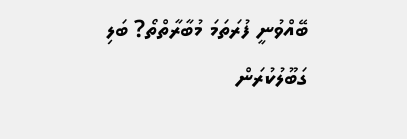ބޭއްވުނީ ފުރަތަމަ މުބާރާތްތޯ? ބަލި ގަބޫލުކުރަން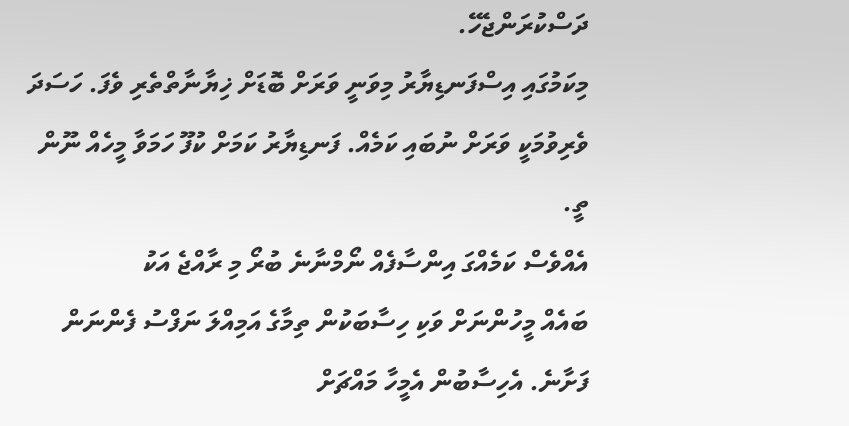ދަސްކުރަންޖެހޭ.
މިކަމުގައި އިސްފަނޑިޔާރު މިވަނީ ވަރަށް ބޮޑަށް ޚިޔާނާތްތެރި ވެފަ. ހަސަދަ ވެރިވުމަކީ ވަރަށް ނުބައި ކަމެއް. ފަނޑިޔާރު ކަމަށް ކުފޫ ހަމަވާ މީހެއް ނޫން ތީ.
އެއްވެސް ކަމެއްގަ އިންސާފެއް ނޯމްނާނެ ބުރޯ މި ރާއްޖެ އަކު
ބައެއް މީހުންނަށް ވަކި ހިސާބަކުން ތިމާގެ އަމިއްލަ ނަފްސު ފެންނަން ފަށާނެ. އެހިސާބުން އެމީހާ މައްޗަށް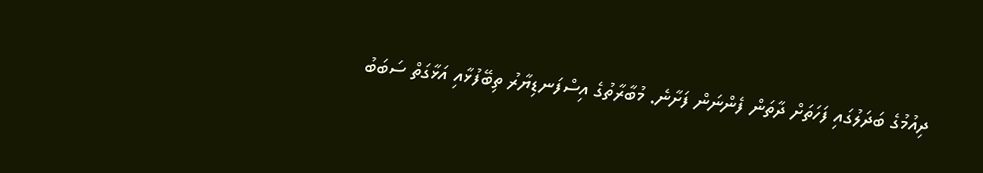ދިއުމުގެ ބަދަލުގައި ފަހަތަށް ދާތަން ފެންނަން ފަށާނެ. މުބާރާތުގެ އިސްފަނޑިޔާރު ތިބޭފުޅާއި އަޅާގަތް ސަބަބު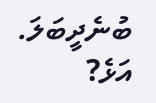ބުނެދީބަލަ. އަޅެ?